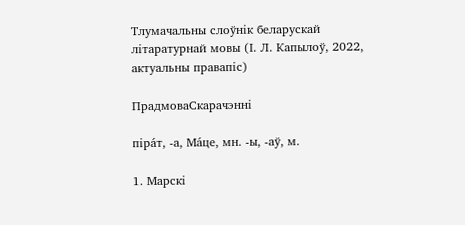Тлумачальны слоўнік беларускай літаратурнай мовы (І. Л. Капылоў, 2022, актуальны правапіс)

ПрадмоваСкарачэнні

піра́т, -а, Ма́це, мн. -ы, -аў, м.

1. Марскі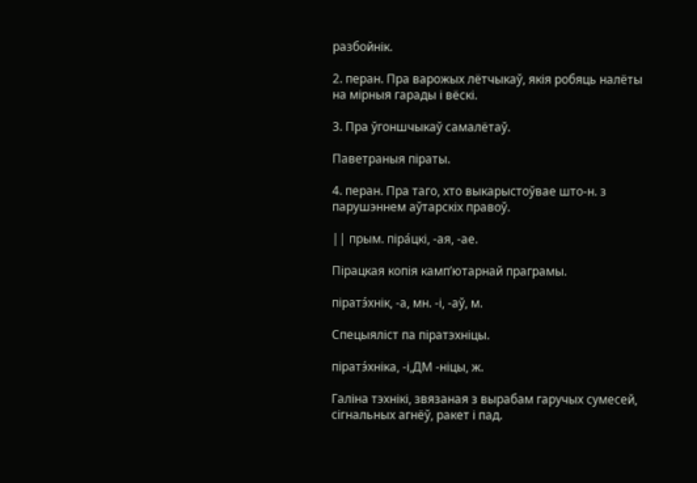разбойнік.

2. перан. Пра варожых лётчыкаў, якія робяць налёты на мірныя гарады і вёскі.

3. Пра ўгоншчыкаў самалётаў.

Паветраныя піраты.

4. перан. Пра таго, хто выкарыстоўвае што-н. з парушэннем аўтарскіх правоў.

|| прым. піра́цкі, -ая, -ае.

Пірацкая копія камп’ютарнай праграмы.

піратэ́хнік, -а, мн. -і, -аў, м.

Спецыяліст па піратэхніцы.

піратэ́хніка, -і,ДМ -ніцы, ж.

Галіна тэхнікі, звязаная з вырабам гаручых сумесей, сігнальных агнёў, ракет і пад.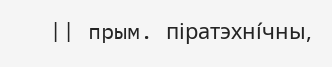|| прым. піратэхні́чны,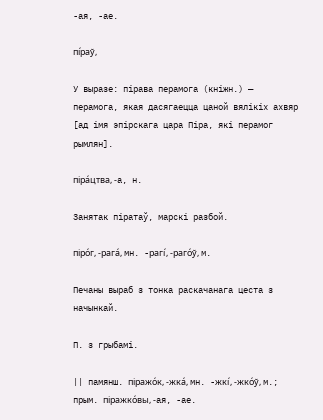-ая, -ае.

пі́раў,

У выразе: пірава перамога (кніжн.) — перамога, якая дасягаецца цаной вялікіх ахвяр [ад імя эпірскага цара Піра, які перамог рымлян].

піра́цтва, -а, н.

Занятак піратаў, марскі разбой.

піро́г, -рага́, мн. -рагі́, -раго́ў, м.

Печаны выраб з тонка раскачанага цеста з начынкай.

П. з грыбамі.

|| памянш. піражо́к, -жка́, мн. -жкі́, -жко́ў, м.; прым. піражко́вы, -ая, -ае.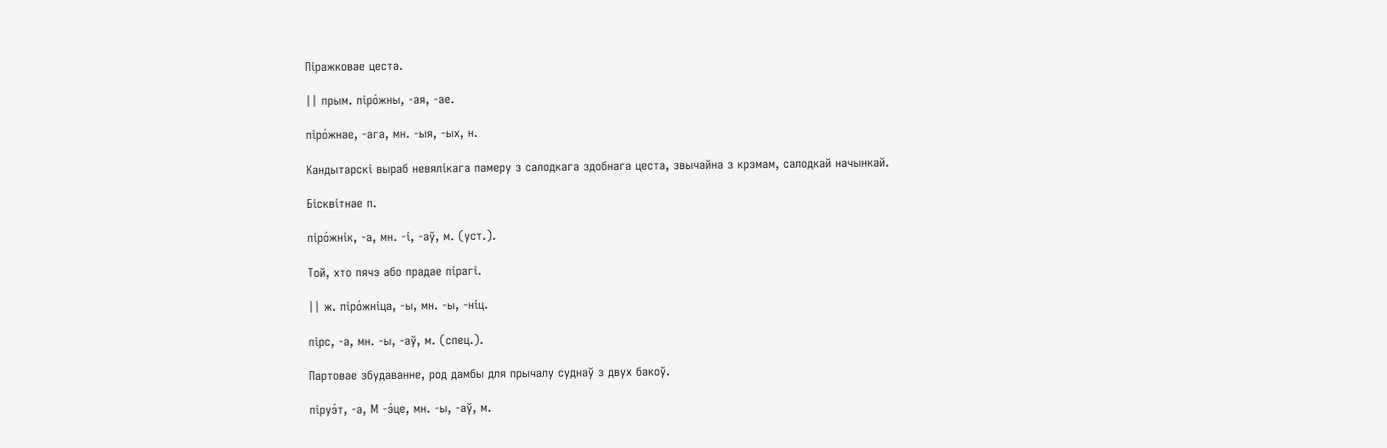Піражковае цеста.

|| прым. піро́жны, -ая, -ае.

піро́жнае, -ага, мн. -ыя, -ых, н.

Кандытарскі выраб невялікага памеру з салодкага здобнага цеста, звычайна з крэмам, салодкай начынкай.

Бісквітнае п.

піро́жнік, -а, мн. -і, -аў, м. (уст.).

Той, хто пячэ або прадае пірагі.

|| ж. піро́жніца, -ы, мн. -ы, -ніц.

пірс, -а, мн. -ы, -аў, м. (спец.).

Партовае збудаванне, род дамбы для прычалу суднаў з двух бакоў.

піруэ́т, -а, М -э́це, мн. -ы, -аў, м.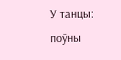У танцы: поўны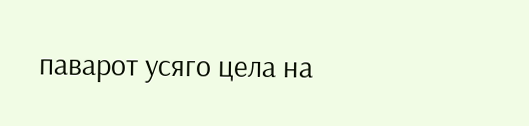паварот усяго цела на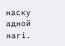наску адной нагі.